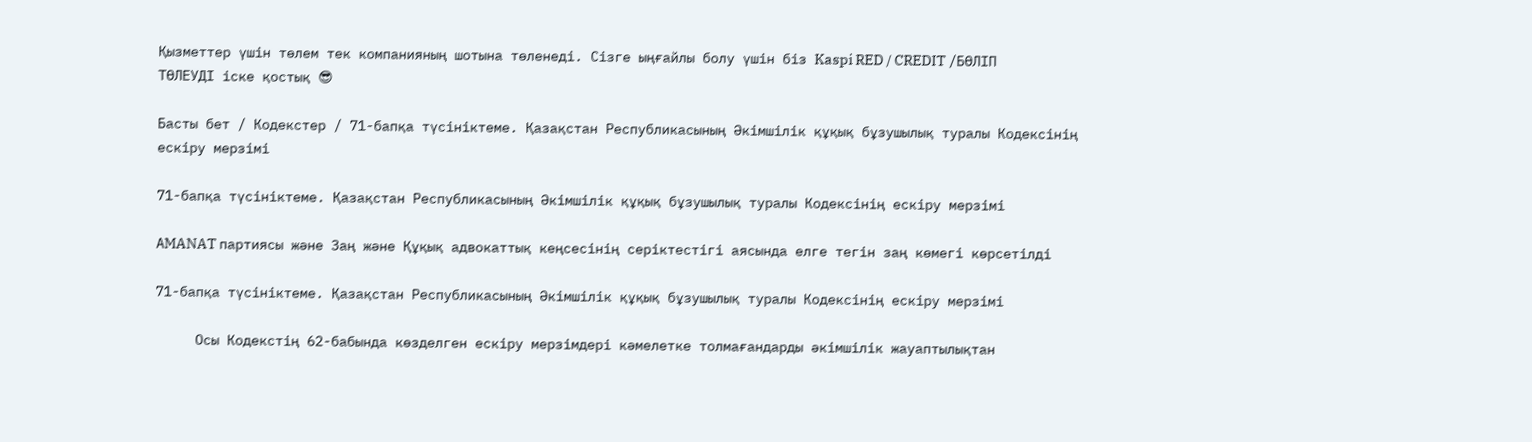Қызметтер үшін төлем тек компанияның шотына төленеді. Сізге ыңғайлы болу үшін біз Kaspi RED / CREDIT /БӨЛІП ТӨЛЕУДІ іске қостық 😎

Басты бет / Кодекстер / 71-бапқа түсініктеме. Қазақстан Республикасының Әкімшілік құқық бұзушылық туралы Кодексінің ескіру мерзімі

71-бапқа түсініктеме. Қазақстан Республикасының Әкімшілік құқық бұзушылық туралы Кодексінің ескіру мерзімі

АMANAT партиясы және Заң және Құқық адвокаттық кеңсесінің серіктестігі аясында елге тегін заң көмегі көрсетілді

71-бапқа түсініктеме. Қазақстан Республикасының Әкімшілік құқық бұзушылық туралы Кодексінің ескіру мерзімі

     Осы Кодекстің 62-бабында көзделген ескіру мерзімдері кәмелетке толмағандарды әкімшілік жауаптылықтан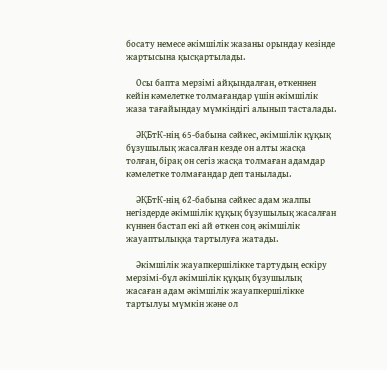босату немесе әкімшілік жазаны орындау кезінде жартысына қысқартылады.

     Осы бапта мерзімі айқындалған, өткеннен кейін кәмелетке толмағандар үшін әкімшілік жаза тағайындау мүмкіндігі алынып тасталады.

     ӘҚБтК-нің 65-бабына сәйкес, әкімшілік құқық бұзушылық жасалған кезде он алты жасқа толған, бірақ он сегіз жасқа толмаған адамдар кәмелетке толмағандар деп танылады.

     ӘҚБтК-нің 62-бабына сәйкес адам жалпы негіздерде әкімшілік құқық бұзушылық жасалған күннен бастап екі ай өткен соң әкімшілік жауаптылыққа тартылуға жатады.

     Әкімшілік жауапкершілікке тартудың ескіру мерзімі-бұл әкімшілік құқық бұзушылық жасаған адам әкімшілік жауапкершілікке тартылуы мүмкін және ол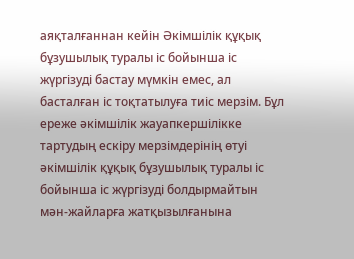аяқталғаннан кейін Әкімшілік құқық бұзушылық туралы іс бойынша іс жүргізуді бастау мүмкін емес, ал басталған іс тоқтатылуға тиіс мерзім. Бұл ереже әкімшілік жауапкершілікке тартудың ескіру мерзімдерінің өтуі әкімшілік құқық бұзушылық туралы іс бойынша іс жүргізуді болдырмайтын мән-жайларға жатқызылғанына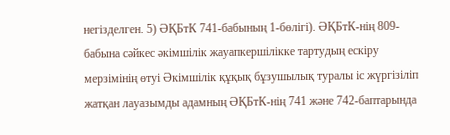негізделген. 5) ӘҚБтК 741-бабының 1-бөлігі). ӘҚБтК-нің 809-бабына сәйкес әкімшілік жауапкершілікке тартудың ескіру мерзімінің өтуі Әкімшілік құқық бұзушылық туралы іс жүргізіліп жатқан лауазымды адамның ӘҚБтК-нің 741 және 742-баптарында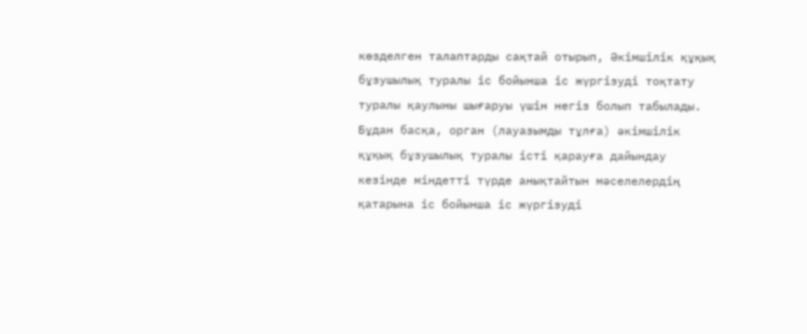көзделген талаптарды сақтай отырып, Әкімшілік құқық бұзушылық туралы іс бойынша іс жүргізуді тоқтату туралы қаулыны шығаруы үшін негіз болып табылады. Бұдан басқа, орган (лауазымды тұлға) әкімшілік құқық бұзушылық туралы істі қарауға дайындау кезінде міндетті түрде анықтайтын мәселелердің қатарына іс бойынша іс жүргізуді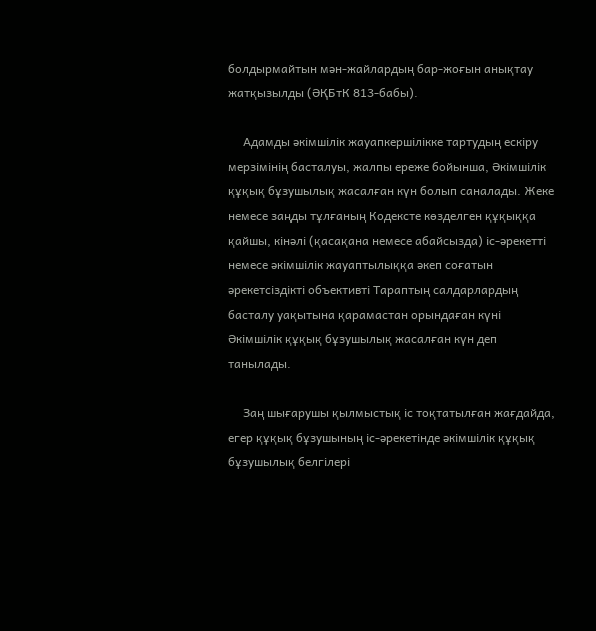болдырмайтын мән-жайлардың бар-жоғын анықтау жатқызылды (ӘҚБтК 813-бабы).

     Адамды әкімшілік жауапкершілікке тартудың ескіру мерзімінің басталуы, жалпы ереже бойынша, Әкімшілік құқық бұзушылық жасалған күн болып саналады. Жеке немесе заңды тұлғаның Кодексте көзделген құқыққа қайшы, кінәлі (қасақана немесе абайсызда) іс-әрекетті немесе әкімшілік жауаптылыққа әкеп соғатын әрекетсіздікті объективті Тараптың салдарлардың басталу уақытына қарамастан орындаған күні Әкімшілік құқық бұзушылық жасалған күн деп танылады.

     Заң шығарушы қылмыстық іс тоқтатылған жағдайда, егер құқық бұзушының іс-әрекетінде әкімшілік құқық бұзушылық белгілері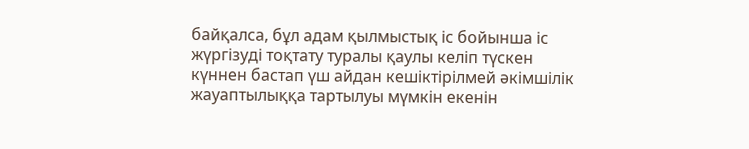байқалса, бұл адам қылмыстық іс бойынша іс жүргізуді тоқтату туралы қаулы келіп түскен күннен бастап үш айдан кешіктірілмей әкімшілік жауаптылыққа тартылуы мүмкін екенін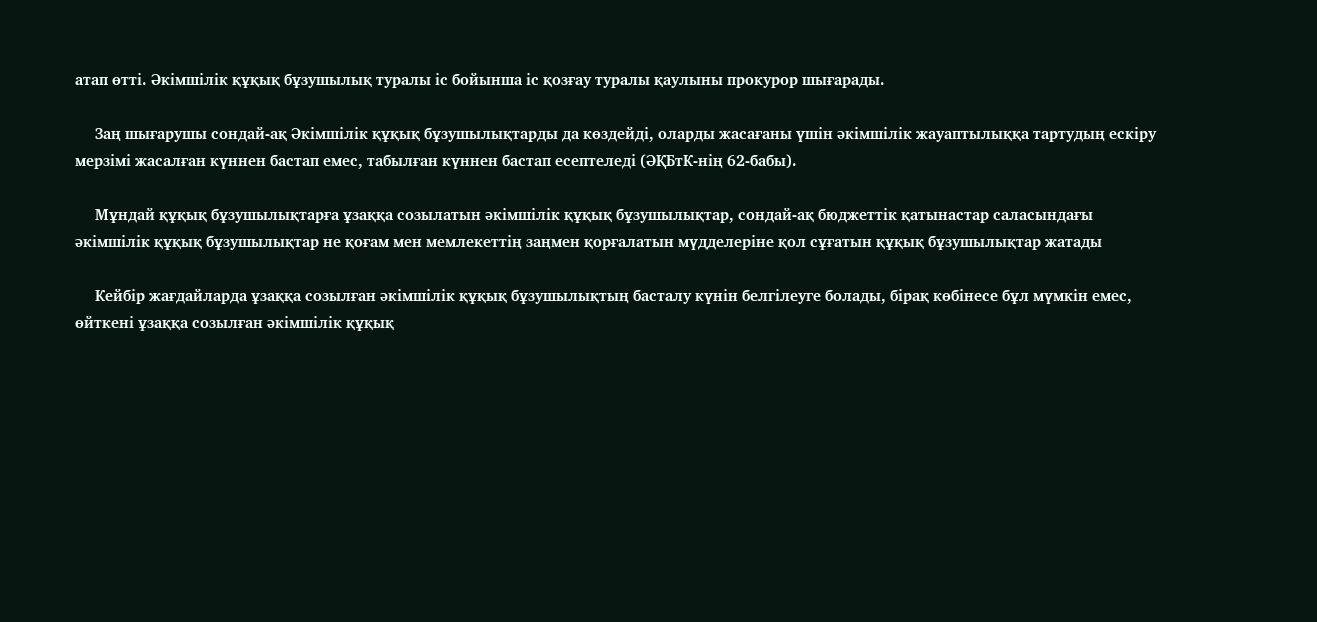атап өтті. Әкімшілік құқық бұзушылық туралы іс бойынша іс қозғау туралы қаулыны прокурор шығарады.

     Заң шығарушы сондай-ақ Әкімшілік құқық бұзушылықтарды да көздейді, оларды жасағаны үшін әкімшілік жауаптылыққа тартудың ескіру мерзімі жасалған күннен бастап емес, табылған күннен бастап есептеледі (ӘҚБтК-нің 62-бабы).

     Мұндай құқық бұзушылықтарға ұзаққа созылатын әкімшілік құқық бұзушылықтар, сондай-ақ бюджеттік қатынастар саласындағы әкімшілік құқық бұзушылықтар не қоғам мен мемлекеттің заңмен қорғалатын мүдделеріне қол сұғатын құқық бұзушылықтар жатады

     Кейбір жағдайларда ұзаққа созылған әкімшілік құқық бұзушылықтың басталу күнін белгілеуге болады, бірақ көбінесе бұл мүмкін емес, өйткені ұзаққа созылған әкімшілік құқық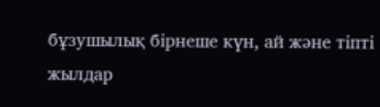бұзушылық бірнеше күн, ай және тіпті жылдар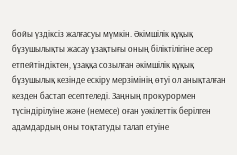бойы үздіксіз жалғасуы мүмкін. Әкімшілік құқық бұзушылықты жасау ұзақтығы оның біліктілігіне әсер етпейтіндіктен, ұзаққа созылған әкімшілік құқық бұзушылық кезінде ескіру мерзімінің өтуі ол анықталған кезден бастап есептеледі. Заңның прокурормен түсіндірілуіне және (немесе) оған уәкілеттік берілген адамдардың оны тоқтатуды талап етуіне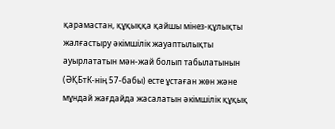қарамастан, құқыққа қайшы мінез-құлықты жалғастыру әкімшілік жауаптылықты ауырлататын мән-жай болып табылатынын (ӘҚБтК-нің 57-бабы) есте ұстаған жөн және мұндай жағдайда жасалатын әкімшілік құқық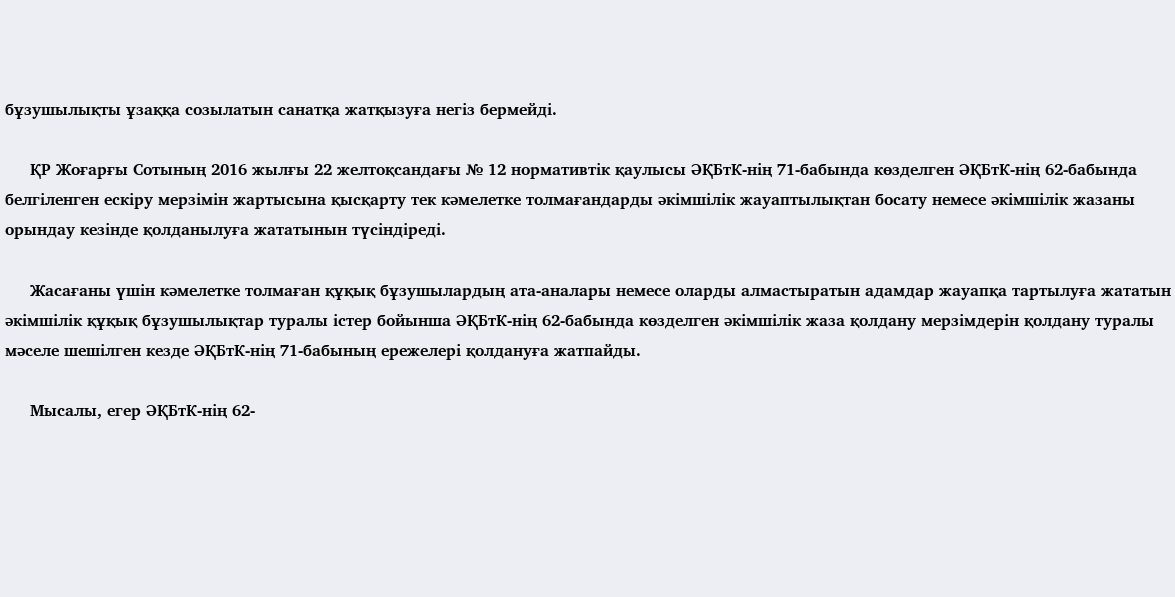бұзушылықты ұзаққа созылатын санатқа жатқызуға негіз бермейді.

     ҚР Жоғарғы Сотының 2016 жылғы 22 желтоқсандағы № 12 нормативтік қаулысы ӘҚБтК-нің 71-бабында көзделген ӘҚБтК-нің 62-бабында белгіленген ескіру мерзімін жартысына қысқарту тек кәмелетке толмағандарды әкімшілік жауаптылықтан босату немесе әкімшілік жазаны орындау кезінде қолданылуға жататынын түсіндіреді.

     Жасағаны үшін кәмелетке толмаған құқық бұзушылардың ата-аналары немесе оларды алмастыратын адамдар жауапқа тартылуға жататын әкімшілік құқық бұзушылықтар туралы істер бойынша ӘҚБтК-нің 62-бабында көзделген әкімшілік жаза қолдану мерзімдерін қолдану туралы мәселе шешілген кезде ӘҚБтК-нің 71-бабының ережелері қолдануға жатпайды.

     Мысалы, егер ӘҚБтК-нің 62-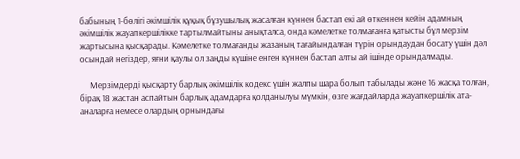бабының 1-бөлігі әкімшілік құқық бұзушылық жасалған күннен бастап екі ай өткеннен кейін адамның әкімшілік жауапкершілікке тартылмайтыны анықталса, онда кәмелетке толмағанға қатысты бұл мерзім жартысына қысқарады. Кәмелетке толмағанды жазаның тағайындалған түрін орындаудан босату үшін дәл осындай негіздер, яғни қаулы ол заңды күшіне енген күннен бастап алты ай ішінде орындалмады.

     Мерзімдерді қысқарту барлық әкімшілік кодекс үшін жалпы шара болып табылады және 16 жасқа толған, бірақ 18 жастан аспайтын барлық адамдарға қолданылуы мүмкін, өзге жағдайларда жауапкершілік ата-аналарға немесе олардың орнындағы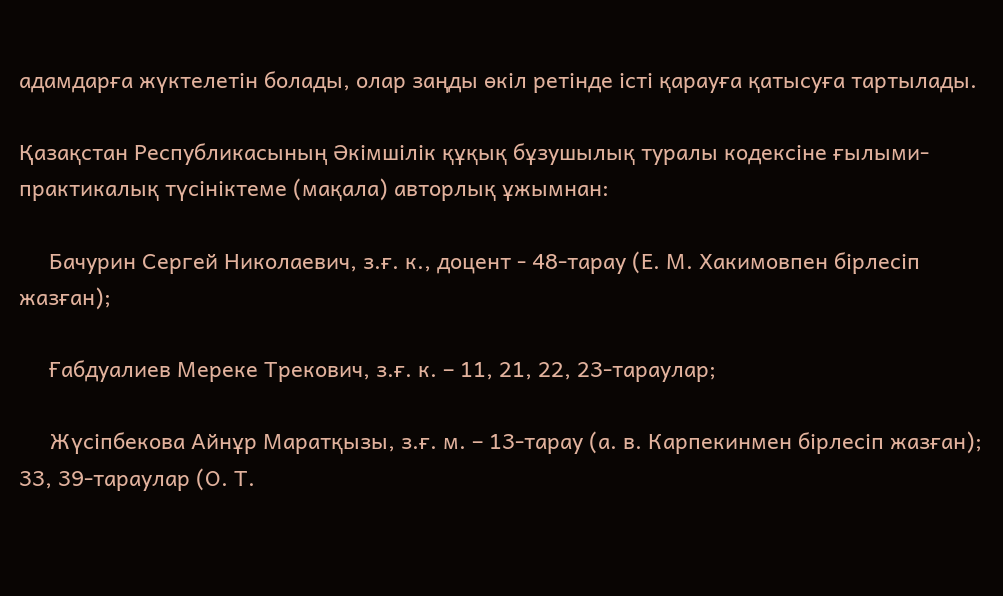адамдарға жүктелетін болады, олар заңды өкіл ретінде істі қарауға қатысуға тартылады.

Қазақстан Республикасының Әкімшілік құқық бұзушылық туралы кодексіне ғылыми-практикалық түсініктеме (мақала) авторлық ұжымнан:

     Бачурин Сергей Николаевич, з.ғ. к., доцент - 48-тарау (Е. М. Хакимовпен бірлесіп жазған);

     Ғабдуалиев Мереке Трекович, з.ғ. к. – 11, 21, 22, 23-тараулар;

     Жүсіпбекова Айнұр Маратқызы, з.ғ. м. – 13-тарау (а. в. Карпекинмен бірлесіп жазған); 33, 39-тараулар (О. Т.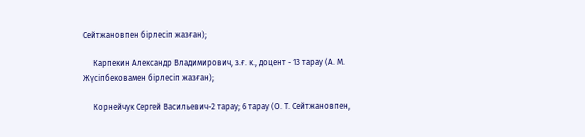Сейтжановпен бірлесіп жазған);

     Карпекин Александр Владимирович, з.ғ. к., доцент - 13 тарау (А. М. Жүсіпбековамен бірлесіп жазған);

     Корнейчук Сергей Васильевич-2 тарау; 6 тарау (О. Т. Сейтжановпен,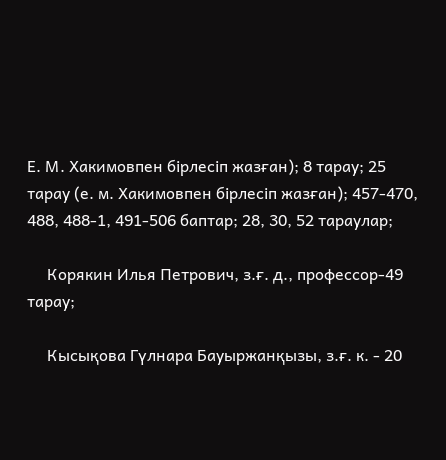Е. М. Хакимовпен бірлесіп жазған); 8 тарау; 25 тарау (е. м. Хакимовпен бірлесіп жазған); 457-470, 488, 488-1, 491-506 баптар; 28, 30, 52 тараулар;

     Корякин Илья Петрович, з.ғ. д., профессор-49 тарау;

     Кысықова Гүлнара Бауыржанқызы, з.ғ. к. - 20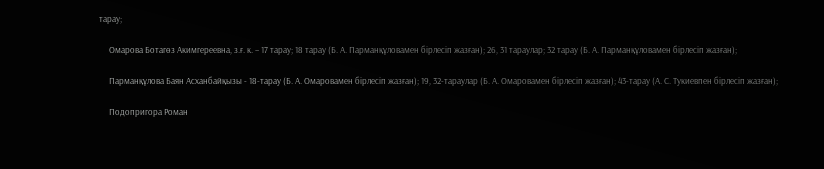тарау;

     Омарова Ботагөз Акимгереевна, з.ғ. к. – 17 тарау; 18 тарау (Б. А. Парманқұловамен бірлесіп жазған); 26, 31 тараулар; 32 тарау (Б. А. Парманқұловамен бірлесіп жазған);

     Парманқұлова Баян Асханбайқызы - 18-тарау (Б. А. Омаровамен бірлесіп жазған); 19, 32-тараулар (Б. А. Омаровамен бірлесіп жазған); 43-тарау (А. С. Тукиевпен бірлесіп жазған);

     Подопригора Роман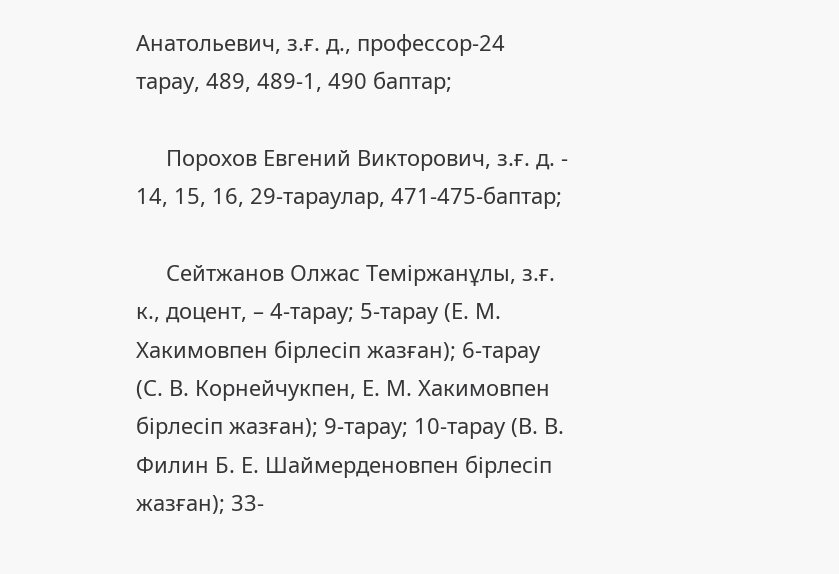Анатольевич, з.ғ. д., профессор-24 тарау, 489, 489-1, 490 баптар;

     Порохов Евгений Викторович, з.ғ. д. - 14, 15, 16, 29-тараулар, 471-475-баптар;

     Сейтжанов Олжас Теміржанұлы, з.ғ. к., доцент, – 4-тарау; 5-тарау (Е. М. Хакимовпен бірлесіп жазған); 6-тарау (С. В. Корнейчукпен, Е. М. Хакимовпен бірлесіп жазған); 9-тарау; 10-тарау (В. В. Филин Б. Е. Шаймерденовпен бірлесіп жазған); 33-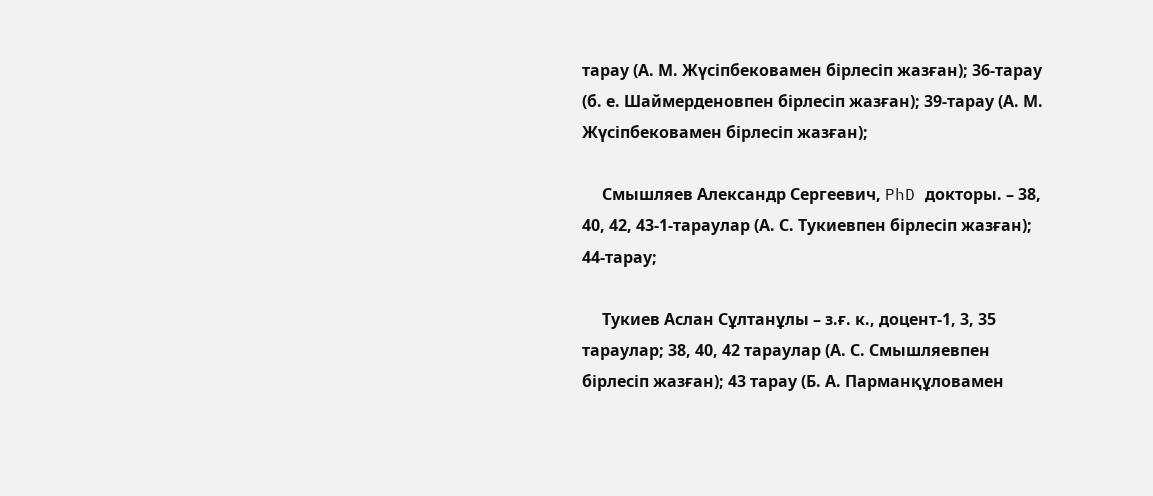тарау (А. М. Жүсіпбековамен бірлесіп жазған); 36-тарау (б. е. Шаймерденовпен бірлесіп жазған); 39-тарау (А. М. Жүсіпбековамен бірлесіп жазған);

     Смышляев Александр Сергеевич, PhD докторы. – 38, 40, 42, 43-1-тараулар (А. С. Тукиевпен бірлесіп жазған); 44-тарау;

     Тукиев Аслан Сұлтанұлы – з.ғ. к., доцент-1, 3, 35 тараулар; 38, 40, 42 тараулар (А. С. Смышляевпен бірлесіп жазған); 43 тарау (Б. А. Парманқұловамен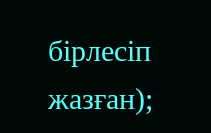бірлесіп жазған);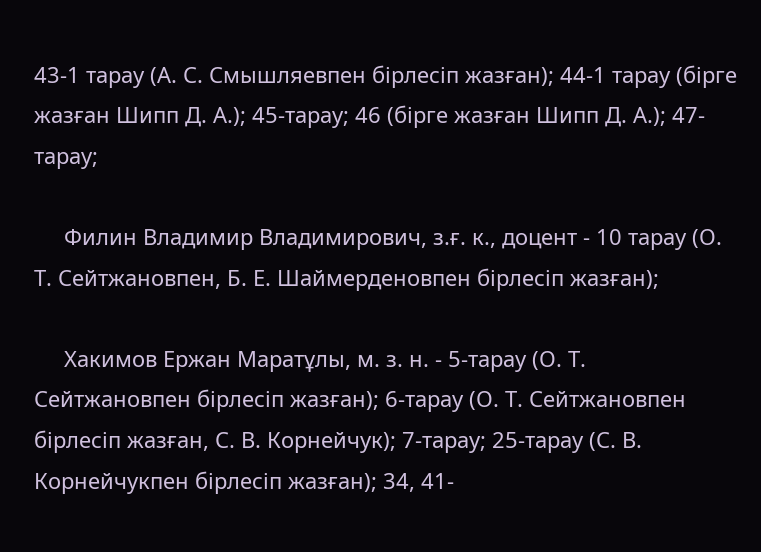43-1 тарау (А. С. Смышляевпен бірлесіп жазған); 44-1 тарау (бірге жазған Шипп Д. А.); 45-тарау; 46 (бірге жазған Шипп Д. А.); 47-тарау;

     Филин Владимир Владимирович, з.ғ. к., доцент - 10 тарау (О. Т. Сейтжановпен, Б. Е. Шаймерденовпен бірлесіп жазған);

     Хакимов Ержан Маратұлы, м. з. н. - 5-тарау (О. Т. Сейтжановпен бірлесіп жазған); 6-тарау (О. Т. Сейтжановпен бірлесіп жазған, С. В. Корнейчук); 7-тарау; 25-тарау (С. В. Корнейчукпен бірлесіп жазған); 34, 41-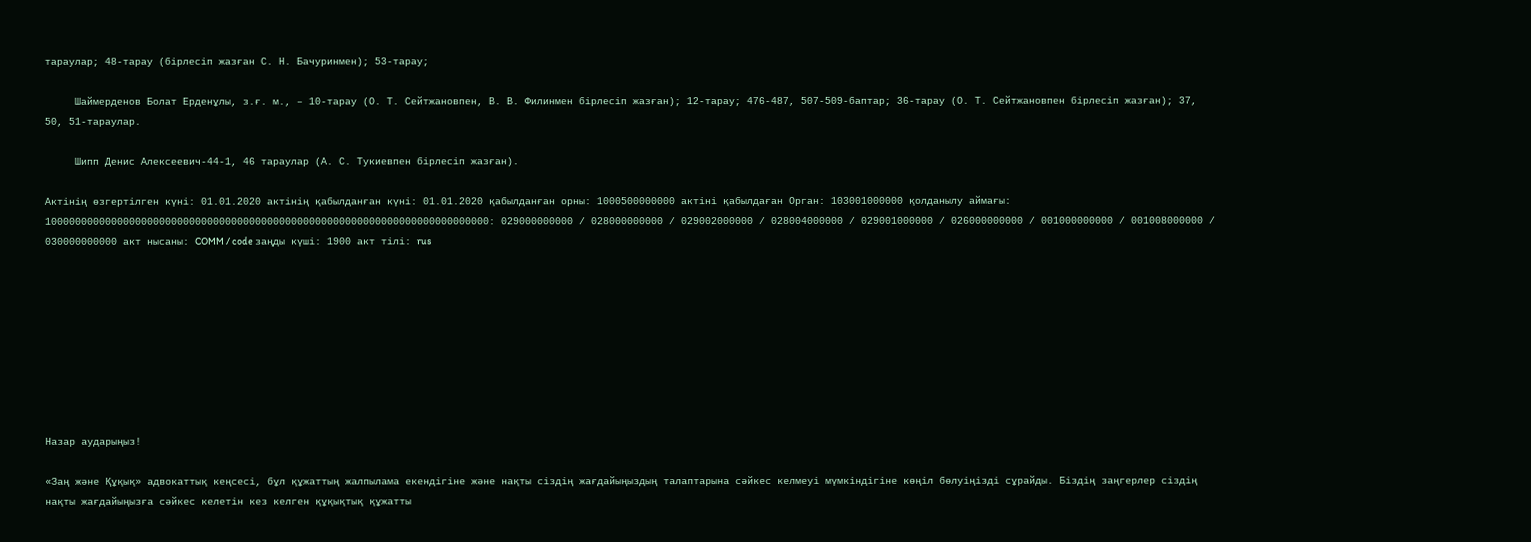тараулар; 48-тарау (бірлесіп жазған С. Н. Бачуринмен); 53-тарау;

     Шаймерденов Болат Ерденұлы, з.ғ. м., – 10-тарау (О. Т. Сейтжановпен, В. В. Филинмен бірлесіп жазған); 12-тарау; 476-487, 507-509-баптар; 36-тарау (О. Т. Сейтжановпен бірлесіп жазған); 37, 50, 51-тараулар.

     Шипп Денис Алексеевич-44-1, 46 тараулар (А. С. Тукиевпен бірлесіп жазған).

Актінің өзгертілген күні: 01.01.2020 актінің қабылданған күні: 01.01.2020 қабылданған орны: 1000500000000 актіні қабылдаған Орган: 103001000000 қолданылу аймағы: 10000000000000000000000000000000000000000000000000000000000000000000000000: 029000000000 / 028000000000 / 029002000000 / 028004000000 / 029001000000 / 026000000000 / 001000000000 / 001008000000 / 030000000000 акт нысаны: COMM / code заңды күші: 1900 акт тілі: rus









Назар аударыңыз!

«Заң және Құқық» адвокаттық кеңсесі, бұл құжаттың жалпылама екендігіне және нақты сіздің жағдайыңыздың талаптарына сәйкес келмеуі мүмкіндігіне көңіл бөлуіңізді сұрайды. Біздің заңгерлер сіздің нақты жағдайыңызға сәйкес келетін кез келген құқықтық құжатты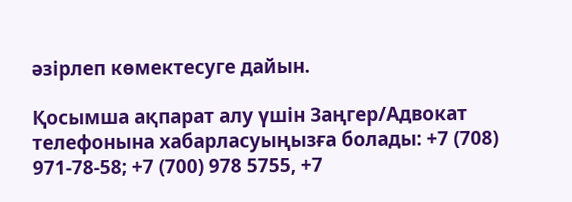әзірлеп көмектесуге дайын.

Қосымша ақпарат алу үшін Заңгер/Адвокат телефонына хабарласуыңызға болады: +7 (708) 971-78-58; +7 (700) 978 5755, +7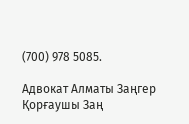(700) 978 5085.

Адвокат Алматы Заңгер Қорғаушы Заң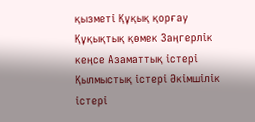қызметі Құқық қорғау Құқықтық қөмек Заңгерлік кеңсе Азаматтық істері Қылмыстық істері Әкімшілік істері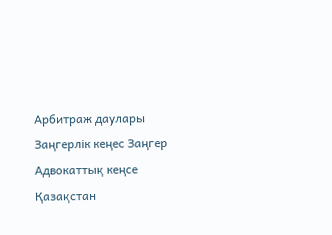Арбитраж даулары Заңгерлік кеңес Заңгер Адвокаттық кеңсе Қазақстан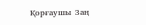Қорғаушы  Заң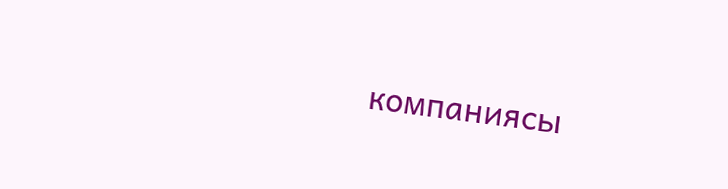компаниясы